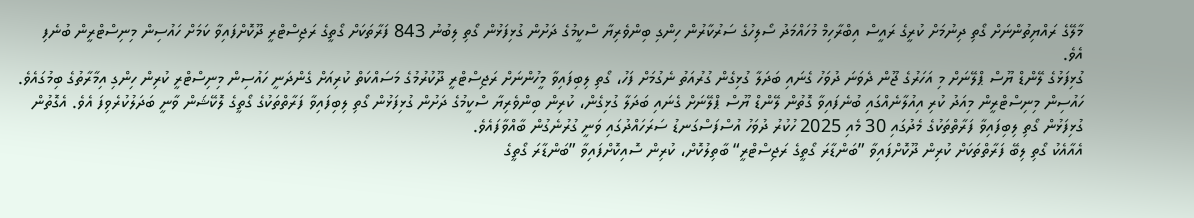މާލޭގެ ރައްޔިތުންނަށް ގޯތި ދިނުމަށް ކުރީގެ ރައީސް އިބްރާހިމް މުހައްމަދު ސޯލިހުގެ ސަރުކާރުން ހިންގި ބިންވެރިޔާ ސްކީމުގެ ދަށުން ގުޅިފަޅުން ގޯތި ލިބުނު 843 ފަރާތަކަށް ގޯތީގެ ރަޖިސްޓްރީ ދޫކޮށްފައިވާ ކަމަށް ހައުސިން މިނިސްޓްރީން ބުނެފި އެވެ.
ގުޅިފަޅުގެ ލޭންޑް ޔޫސް ޕްލޭނަށް މި އަހަރުގެ ޖޫން ދެވަނަ ދުވަހު ގެނައި ބަދަލާ ގުޅިގެން ގުރުއަތު ނެގުމަށް ފަހު، ގޯތި ލިބިފައިވާ މީހުންނަށް ރަޖިސްޓްރީ ދޫކުރުމުގެ މަސައްކަތް ކުރިއަށް ގެންދަނީ ހައުސިން މިނިސްޓްރީ ކުރިން ހިންގި އިމާރާތުގެ ބިމުގައެވެ.
ހައުސިން މިނިސްޓްރީން މިއަދު ކުރި އިއުލާނެއްގައި ބުނެފައިވާ ގޮތުން ލޭންޑް ޔޫސް ޕްލޭނަށް ގެނައި ބަދަލާ ގުޅިގެން، ކުރިން ބިންވެރިޔާ ސްކީމުގެ ދަށުން ގުޅިފަޅުން ގޯތި ލިބިފައިވާ ފަރާތްތަކުގެ ގޯތީގެ ލޮކޭޝަން ވާނީ ބަދަލުކުރެވިފަ އެވެ. އެގޮތުން ގުޅިފަޅުން ގޯތި ލިބިފައިވާ ފަރާތްތަކުގެ މެދުގައި 30 މެއި 2025 ހުކުރު ދުވަހު އުސްފަސްގަނޑު ސަރަހައްދުގައި ވަނީ ގުރުނެގުން ބާއްވާފައެވެ.
އެއާއެކު ގޯތި ލިބޭ ފަރާތްތަކަށް ކުރިން ދޫކޮށްފައިވާ ”ބަންޑާރަ ގޯތީގެ ރަޖިސްޓްރީ“ ބާތިލުކޮށް، ކުރިން ސޮއިކޮށްފައިވާ ”ބަންޑާރަ ގޯތީގެ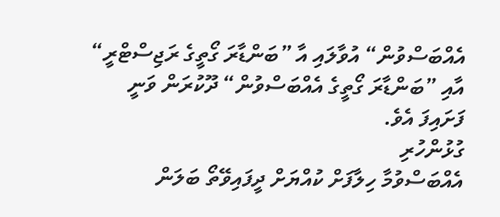އެއްބަސްވުން“ އުވާލައި އާ ”ބަންޑާރަ ގޯތީގެ ރަޖިސްޓްރީ“ އާއި ”ބަންޑާރަ ގޯތީގެ އެއްބަސްވުން“ ދޫކުރަން ވަނީ ފަށައިފަ އެވެ.
ގުޅުންހުރި
އެއްބަސްވުމާ ހިލާފަށް ކުއްޔަށް ދީފައިވޭތޯ ބަލަން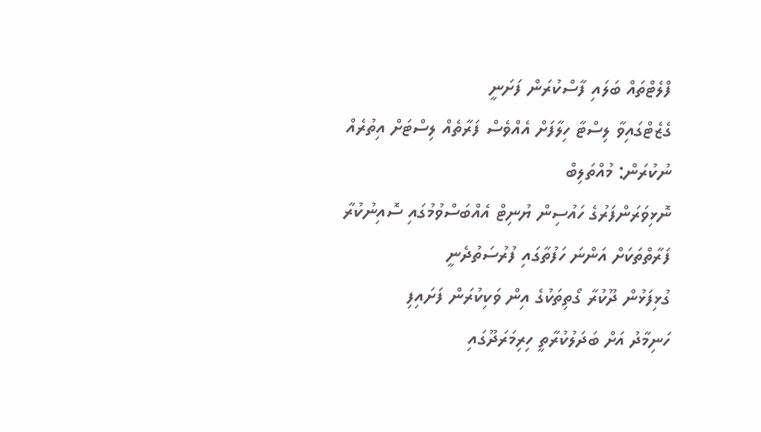ފްލެޓްތައް ބަލައި ފާސްކުރަން ފަށަނީ
ގެޒެޓްގައިވާ ލިސްޓާ ހިލާފަށް އެއްވެސް ފަރާތެއް ލިސްޓަށް އިތުރެއް ނުކުރަން: މުއްތަލިބް
ނޮޅިވަރަންފަރުގެ ހައުސިން ޔުނިޓް އެއްބަސްވުމުގައި ސޮއިނުކުރާ ފަރާތްތަކަށް އަންނަ ހަފުތާގައި ފުރުސަތުދެނީ
ގުޅިފަޅުން ދޫކުރާ ގޯތިތަކުގެ އިން ވަކިކުރަން ފަށައިފި
ހަނިމާދު އަށް ބަދަލުކުރާތީ ހިރިމަރަދޫގައި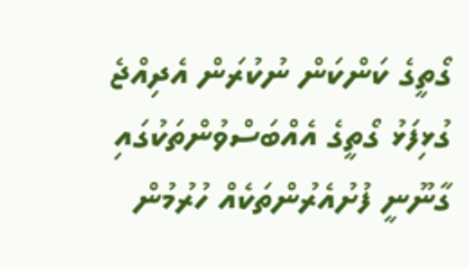ގޯތީގެ ކަންކަން ނުކުރަން އެދިއްޖެ
ގުޅިފަޅު ގޯތީގެ އެއްބަސްވުންތަކުގައި ގާނޫނީ ފުށުއެރުންތަކެއް ހުރުމުން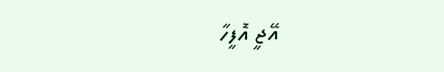އޭޖީ އޮފީހާ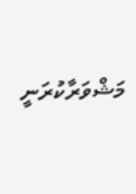މަޝްވަރާކުރަނީ